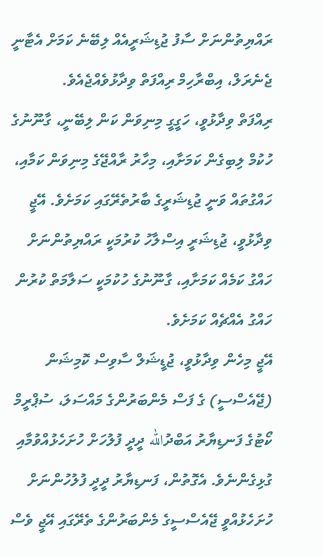ރައްޔިތުންނަށް ސާފު ޖުޑިޝަރީއެއް ލިބޭނެ ކަމަށް އެޓާނީ ޖެނެރަލް، އިބްރާހިމް ރިއްފަތް ވިދާޅުވެއްޖެއެވެ.
ރިއްފަތް ވިދާޅުވީ، ހަގީގީ މިނިވަން ކަން ލިބޭނީ، ގާނޫނުގެ ހުކުމް ލިބިގެން ކަމަށާއި، މިހާރު ރާއްޖޭގެ މިނިވަން ކަމާއި، ހައްގުތައް ވަނީ ޖުޑިޝަރީގެ ބާރުތެރޭގައި ކަމަށެވެ. އޭޖީ ވިދާޅުވީ، ޖުޑިޝަރީ އިސްލާހު ކުރުމަކީ ރައްޔިތުންނަށް ހައްގު ކަމެއް ކަމަށާއި، ގާނޫނުގެ ހުކުމަކީ ސަލާމަތް ކުރުން ހައްގު އެއްޗެއް ކަމަށެވެ.
އޭޖީ މިހެން ވިދާޅުވީ، ޖުޑީޝަލް ސާވިސް ކޮމިޝަން (ޖޭއެސްސީ) ގެ ފަސް މެންބަރުންގެ މައްސަލަ، ސުޕްރީމް ކޯޓުގެ ފަނޑިޔާރު އަބްދުالله ދީދީ ފުލުހަށް ހުށަހެޅުއްވުމާއި ގުޅިގެންނެވެ. އެގޮތުން، ފަނޑިޔާރު ދީދީ ފުލުހުންނަށް ހުށަހެޅުއްވީ ޖޭއެސްސީގެ މެންބަރުންގެ ތެރޭގައި އޭޖީ ވެސް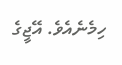ހިމެނެއެވެ. އޭޖީގެ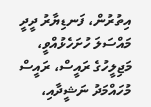އިތުރުން، ފަނޑިޔާރު ދީދީ މައްސަލަ ހުށަހެޅުއްވީ، މަޖިލީހުގެ ރައީސް، ރައީސް މުހައްމަދު ނަޝީދާއި،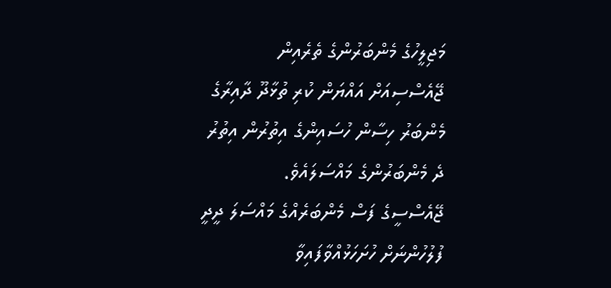މަޖިލީހުގެ މެންބަރުންގެ ތެރެއިން ޖޭއެސްސިއަށް އައްޔަން ކުރި ތުޅާދޫ ދާއިރާގެ މެންބަރު ހިސާން ހުސައިންގެ އިތުރުން އިތުރު ދެ މެންބަރުންގެ މައްސަލައެވެ.
ޖޭއެސްސީގެ ފަސް މެންބަރެއްގެ މައްސަލަ ދީދީ ފުލުހުންނަށް ހުށަހަޅުއްވާފައިވާ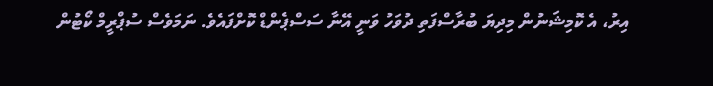އިރު، އެ ކޮމިޝަނުން މިދިޔަ ބުރާސްފަތި ދުވަހު ވަނީ އޭނާ ސަސްޕެންޑް ކޮށްފައެވެ. ނަމަވެސް ސުޕްރީމް ކޯޓުން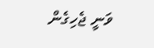ވަނީ ޖެހިގެން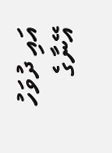އައި ދުވަހު އޭނާގެ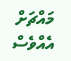މައްޗަށް އެއްވެސް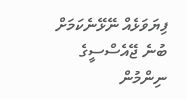ފިޔަވަޅެއް ނޭޅޭނެކަމަށް ބުނެ ޖޭއެސްސީގެ ނިންމުން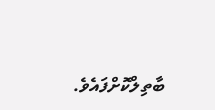ބާތިލްކޮށްފައެވެ.